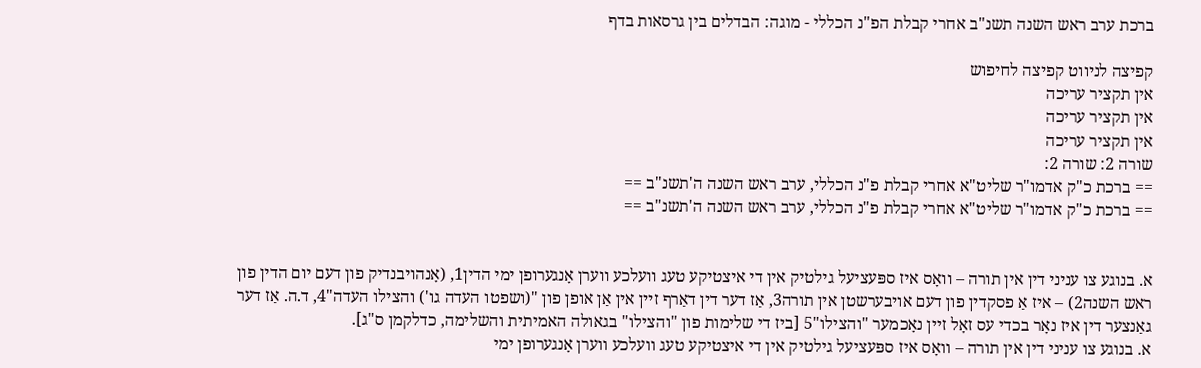ברכת ערב ראש השנה תשנ"ב אחרי קבלת הפ"נ הכללי - מוגה: הבדלים בין גרסאות בדף

קפיצה לניווט קפיצה לחיפוש
אין תקציר עריכה
אין תקציר עריכה
אין תקציר עריכה
שורה 2: שורה 2:
== ברכת כ"ק אדמו"ר שליט"א אחרי קבלת פ"נ הכללי, ערב ראש השנה ה'תשנ"ב ==
== ברכת כ"ק אדמו"ר שליט"א אחרי קבלת פ"נ הכללי, ערב ראש השנה ה'תשנ"ב ==


א. בנוגע צו עניני דין אין תורה – וואָס איז ספּעציעל גילטיק אין די איצטיקע טעג וועלכע ווערן אָנגערופן ימי הדין1, (אָנהויבנדיק פון דעם יום הדין פון ראש השנה2) – איז אַ פסקדין פון דעם אויבערשטן אין תורה3, אַז דער דין דאַרף זיין אין אַן אופן פון "(ושפטו העדה גו') והצילו העדה"4, ד.ה. אַז דער גאַנצער דין איז נאָר בכדי עס זאָל זיין נאָכמער "והצילו"5 [ביז די שלימות פון "והצילו" בגאולה האמיתית והשלימה, כדלקמן ס"ג].
א. בנוגע צו עניני דין אין תורה – וואָס איז ספּעציעל גילטיק אין די איצטיקע טעג וועלכע ווערן אָנגערופן ימי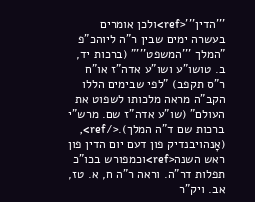'''הדין'''<ref>ולכן אומרים בעשרה ימים שבין ר"ה ליוהכ"פ "המלך '''המשפט'''" (ברכות יד, ב. טושו"ע ושו"ע אדה"ז או"ח ר"ס תקפב) "לפי שבימים הללו הקב"ה מראה מלכותו לשפוט את העולם" (שו"ע אדה"ז שם. מרש"י ברכות שם ד"ה המלך).</ref>, (אָנהויבנדיק פון דעם יום הדין פון ראש השנה<ref>וכמפורש בכו"כ תפלות דר"ה. וראה ר"ה ח, א. טז, אב. ויק"ר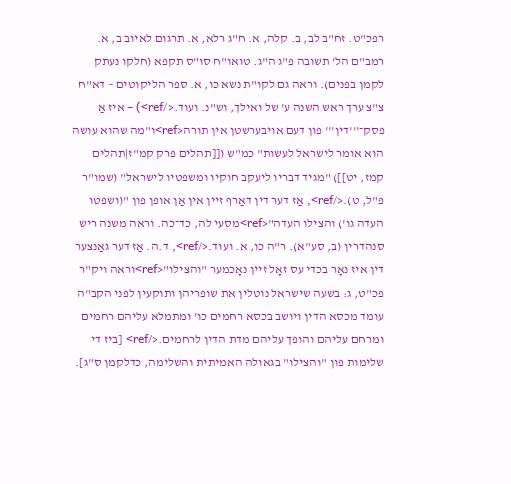רפכ"ט. זח"ב לב, ב. קלה, א. ח"ג רלא, א. תרגום לאיוב ב, א. רמב"ם הל' תשובה פ"ג ה"ג. טואו"ח סו"ס תקפא (חלקו נעתק לקמן בפנים). וראה גם לקו"ת נשא כו, א. ספר הליקוטים – דא"ח צ"צ ערך ראש השנה ע' של ואילך, וש"נ. ועוד.</ref>) – איז אַ פסק־'''דין''' פון דעם אויבערשטן אין תורה<ref>ו"מה שהוא עושה הוא אומר לישראל לעשות" כמ"ש ([[תהלים פרק קמ"ז|תהלים קמז, יט]]) "מגיד דבריו ליעקב חוקיו ומשפטיו לישראל" (שמו"ר פ"ל, ט).</ref>, אַז דער דין דאַרף זיין אין אַן אופן פון "(ושפטו העדה גו') והצילו העדה"<ref>מסעי לה, כד־כה. וראה משנה ריש סנהדרין (ב, סע"א). ר"ה כו, א. ועוד.</ref>, ד.ה. אַז דער גאַנצער דין איז נאָר בכדי עס זאָל זיין נאָכמער "והצילו"<ref>וראה ויק"ר פכ"ט, ג: בשעה שישראל נוטלין את שופריהן ותוקעין לפני הקב"ה עומד מכסא הדין ויושב בכסא רחמים כו' ומתמלא עליהם רחמים ומרחם עליהם והופך עליהם מדת הדין לרחמים.</ref> [ביז די שלימות פון "והצילו" בגאולה האמיתית והשלימה, כדלקמן ס"ג].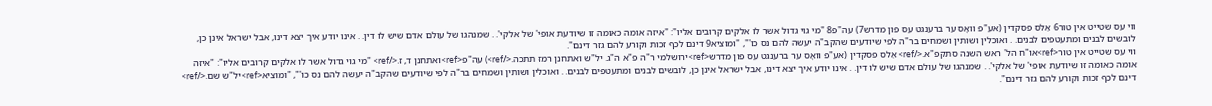ווי עס שטייט אין טור6 אַלס פסקדין (אע"פ וואָס ער ברענגט עס פון מדרש7) עה"פ8 "מי גוי גדול אשר לו אלקים קרובים אליו": "איזה אומה כאומה זו שיודעת אופי' של אלקי'. . שמנהגו של עולם אדם שיש לו דין. . אינו יודע איך יצא דינו, אבל ישראל אינן כן, לובשים לבנים ומתעטפים לבנים. . ואוכלין ושותין ושמחים בר"ה לפי שיודעים שהקב"ה יעשה להם נס כו'", "ומוציא9 דינם לכף זכות וקורע להם גזר דינם".
ווי עס שטייט אין טור<ref>או"ח הל' ראש השנה סתקפ"א.</ref> אַלס פסקדין (אע"פ וואָס ער ברענגט עס פון מדרש<ref>ירושלמי ר"ה פ"א ה"ג. יל"ש ואתחנן רמז תתכה.</ref>) עה"פ<ref>ואתחנן ד, ז.</ref> "מי גוי גדול אשר לו אלקים קרובים אליו": "איזה אומה כאומה זו שיודעת אופי' של אלקי'. . שמנהגו של עולם אדם שיש לו דין. . אינו יודע איך יצא דינו, אבל ישראל אינן כן, לובשים לבנים ומתעטפים לבנים. . ואוכלין ושותין ושמחים בר"ה לפי שיודעים שהקב"ה יעשה להם נס כו'", "ומוציא<ref>יל"ש שם.</ref> דינם לכף זכות וקורע להם גזר דינם".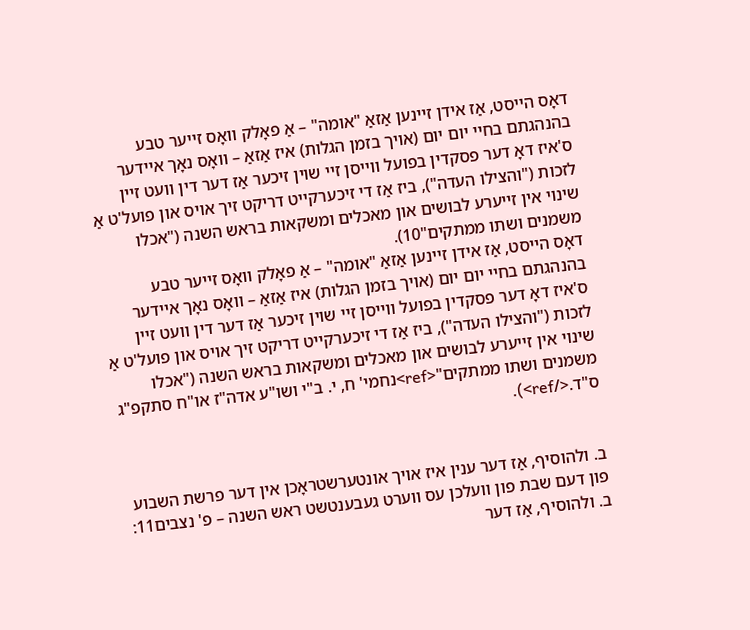דאָס הייסט, אַז אידן זיינען אַזאַ "אומה" – אַ פאָלק וואָס זייער טבע בהנהגתם בחיי יום יום (אויך בזמן הגלות) איז אַזאַ – וואָס נאָך איידער ס'איז דאָ דער פסקדין בפועל ווייסן זיי שוין זיכער אַז דער דין וועט זיין לזכות ("והצילו העדה"), ביז אַז די זיכערקייט דריקט זיך אויס און פועל'ט אַ שינוי אין זייערע לבושים און מאכלים ומשקאות בראש השנה ("אכלו משמנים ושתו ממתקים"10).
דאָס הייסט, אַז אידן זיינען אַזאַ "אומה" – אַ פאָלק וואָס זייער טבע בהנהגתם בחיי יום יום (אויך בזמן הגלות) איז אַזאַ – וואָס נאָך איידער ס'איז דאָ דער פסקדין בפועל ווייסן זיי שוין זיכער אַז דער דין וועט זיין לזכות ("והצילו העדה"), ביז אַז די זיכערקייט דריקט זיך אויס און פועל'ט אַ שינוי אין זייערע לבושים און מאכלים ומשקאות בראש השנה ("אכלו משמנים ושתו ממתקים"<ref>נחמי' ח, י. ב"י ושו"ע אדה"ז או"ח סתקפ"ג ס"ד.</ref>).


ב. ולהוסיף, אַז דער ענין איז אויך אונטערשטראָכן אין דער פרשת השבוע פון דעם שבת פון וועלכן עס ווערט געבענטשט ראש השנה – פ' נצבים11:
ב. ולהוסיף, אַז דער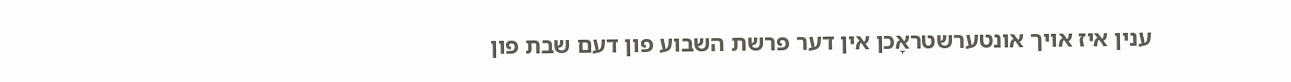ענין איז אויך אונטערשטראָכן אין דער פרשת השבוע פון דעם שבת פון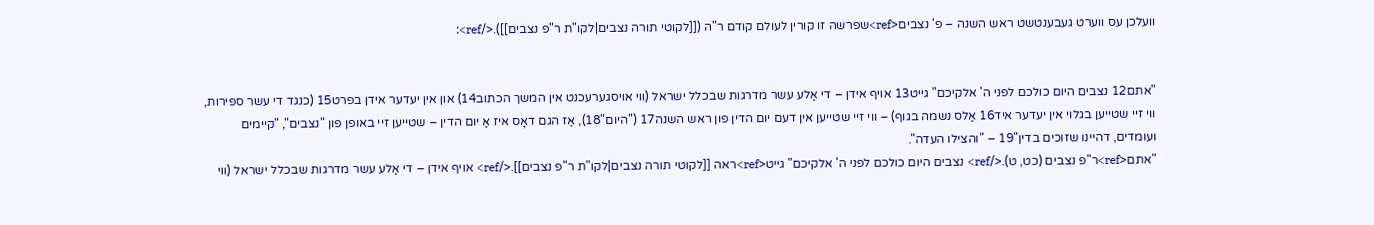וועלכן עס ווערט געבענטשט ראש השנה – פ' נצבים<ref>שפרשה זו קורין לעולם קודם ר"ה ([[לקוטי תורה נצבים|לקו"ת ר"פ נצבים]]).</ref>:


"אתם12 נצבים היום כולכם לפני ה' אלקיכם" גייט13 אויף אידן – די אַלע עשר מדרגות שבכלל ישראל (ווי אויסגערעכנט אין המשך הכתוב14) און אין יעדער אידן בפרט15 (כנגד די עשר ספירות, ווי זיי שטייען בגלוי אין יעדער איד16 אַלס נשמה בגוף) – ווי זיי שטייען אין דעם יום הדין פון ראש השנה17 ("היום"18), אַז הגם דאָס איז אַ יום הדין – שטייען זיי באופן פון "נצבים", "קיימים ועומדים, דהיינו שזוכים בדין"19 – "והצילו העדה".
"אתם<ref>ר"פ נצבים (כט, ט).</ref> נצבים היום כולכם לפני ה' אלקיכם" גייט<ref>ראה [[לקוטי תורה נצבים|לקו"ת ר"פ נצבים]].</ref> אויף אידן – די אַלע עשר מדרגות שבכלל ישראל (ווי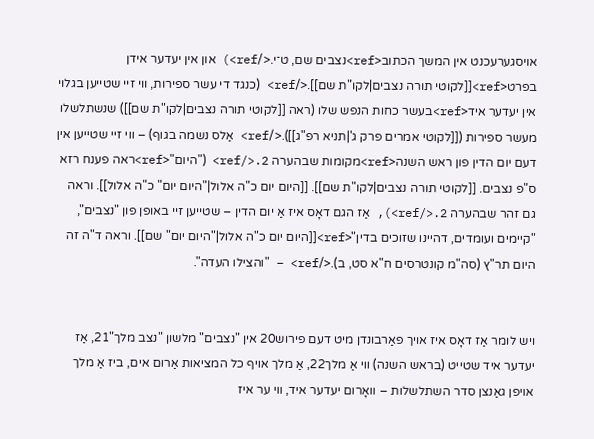אויסגערעכנט אין המשך הכתוב<ref>נצבים שם, ט־י.</ref>) און אין יעדער אידן בפרט<ref>[[לקוטי תורה נצבים|לקו"ת שם]].</ref> (כנגד די עשר ספירות, ווי זיי שטייען בגלוי אין יעדער איד<ref>בעשר כחות הנפש שלו (ראה [[לקוטי תורה נצבים|לקו"ת שם]]) שנשתלשלו מעשר ספירות ([[לקוטי אמרים פרק ג'|תניא רפ"ג]]).</ref> אַלס נשמה בגוף) – ווי זיי שטייען אין דעם יום הדין פון ראש השנה<ref>מקומות שבהערה 2.</ref> ("היום"<ref>ראה פענח רזא ס"פ נצבים. [[לקוטי תורה נצבים|לקו"ת שם]]. [[היום יום כ"ה אלול|"היום יום" כ"ה אלול]]. וראה גם זהר שבהערה 2.</ref>), אַז הגם דאָס איז אַ יום הדין – שטייען זיי באופן פון "נצבים", "קיימים ועומדים, דהיינו שזוכים בדין"<ref>[[היום יום כ"ה אלול|"היום יום" שם]]. וראה ד"ה זה היום תר"ץ (סה"מ קונטרסים ח"א סט, ב).</ref> – "והצילו העדה".


ויש לומר אַז דאָס איז אויך פאַרבונדן מיט דעם פירוש20 אין "נצבים" מלשון "נצב מלך"21, אַז יעדער איד שטייט (בראש השנה) ווי אַ מלך22, אַ מלך אויף כל המציאות אַרום אים, ביז אַ מלך אויפן גאַנצן סדר השתלשלות – וואָרום יעדער איד, ווי ער איז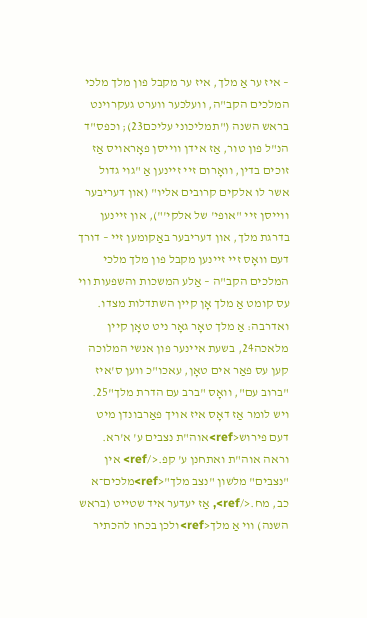– איז ער אַ מלך, איז ער מקבל פון מלך מלכי המלכים הקב"ה, וועלכער ווערט געקרוינט בראש השנה ("תמליכוני עליכם23); וכפס"ד הנ"ל פון טור, אַז אידן ווייסן פאָראויס אַז זוכים בדין, וואָרום זיי זיינען אַ "גוי גדול אשר לו אלקים קרובים אליו" (און דעריבער ווייסן זיי "אופי' של אלקי'"), און זיינען בדרגת מלך, און דעריבער באַקומען זיי – דורך דעם וואָס זיי זיינען מקבל פון מלך מלכי המלכים הקב"ה – אַלע המשכות והשפעות ווי עס קומט אַ מלך אָן קיין השתדלות מצדו. ואדרבה: אַ מלך טאָר גאָר ניט טאָן קיין מלאכה24, בשעת איינער פון אנשי המלוכה קען עס פאַר אים טאָן, עאכו"כ ווען ס'איז "ברוב עם", וואָס "ברב עם הדרת מלך"25.
ויש לומר אַז דאָס איז אויך פאַרבונדן מיט דעם פירוש<ref>אוה"ת נצבים ע' א'רא. וראה אוה"ת ואתחנן ע' קפ.</ref> אין "נצבים" מלשון "נצב מלך"<ref>מלכים־א כב, מח.</ref>, אַז יעדער איד שטייט (בראש השנה) ווי אַ מלך<ref>ולכן בכחו להכתיר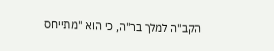הקב"ה למלך בר"ה, כי הוא "מתייחס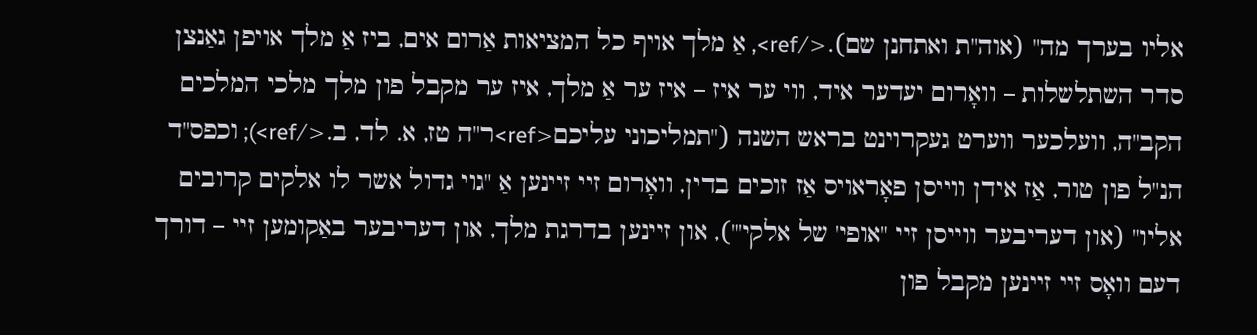אליו בערך מה" (אוה"ת ואתחנן שם).</ref>, אַ מלך אויף כל המציאות אַרום אים, ביז אַ מלך אויפן גאַנצן סדר השתלשלות – וואָרום יעדער איד, ווי ער איז – איז ער אַ מלך, איז ער מקבל פון מלך מלכי המלכים הקב"ה, וועלכער ווערט געקרוינט בראש השנה ("תמליכוני עליכם<ref>ר"ה טז, א. לד, ב.</ref>); וכפס"ד הנ"ל פון טור, אַז אידן ווייסן פאָראויס אַז זוכים בדין, וואָרום זיי זיינען אַ "גוי גדול אשר לו אלקים קרובים אליו" (און דעריבער ווייסן זיי "אופי' של אלקי'"), און זיינען בדרגת מלך, און דעריבער באַקומען זיי – דורך דעם וואָס זיי זיינען מקבל פון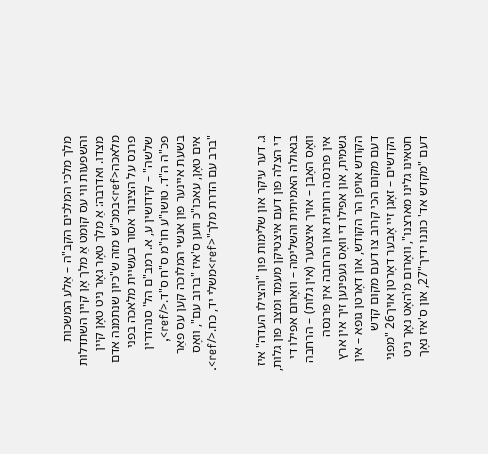מלך מלכי המלכים הקב"ה – אַלע המשכות והשפעות ווי עס קומט אַ מלך אָן קיין השתדלות מצדו. ואדרבה: אַ מלך טאָר גאָר ניט טאָן קיין מלאכה<ref>במכ"ש מזה ש"כיון שנתמנה אדם פרנס על הציבור אסור בעשיית מלאכה בפני שלשה" – קידושין ע, א. רמב"ם הל' סנהדרין פכ"ה ה"ד. טושו"ע חו"מ ס"ח ס"ד.</ref>, בשעת איינער פון אנשי המלוכה קען עס פאַר אים טאָן, עאכו"כ ווען ס'איז "ברוב עם", וואָס "ברב עם הדרת מלך"<ref>משלי יד, כח.</ref>.


ג. דער עיקר און שלימות פון "והצילו העדה" איז די הצלה פון דעם איצטיקן מעמד ומצב פון גלות, בגאולה האמיתית והשלימה – וואָרום אפילו די וואָס האָבן – אויך איצטער (אין גלות) – הרחבה אין פרנסה רוחנית און הרחבה אין פרנסה גשמית, און אפילו די וואָס געפינען זיך אין ארץ הקודש אויפן הר הקודש, און דאָרטן גופא – אין דעם מקום הכי קרוב צו דעם מקום קדש הקדשים – זאָגן זיי אָבער דאָרטן אויך26 "מפני חטאינו גלינו מארצנו", וואָרום מ'האָט נאָך ניט דעם "מקדש אד' כוננו ידיך"27, און ס'איז נאָך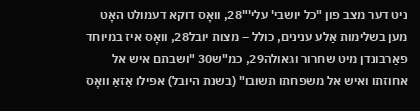ניט דער מצב פון "כל יושבי' עלי'"28, וואָס דוקא דעמולט האָט מען בשלימות אַלע ענינים, כולל – מצות יובל28, וואָס איז במיוחד פאַרבונדן מיט שחרור וגאולה29, כמ"ש30 "ושבתם איש אל אחוזתו ואיש אל משפחתו תשובו" (בשנת היובל) אפילו אַזאַ וואָס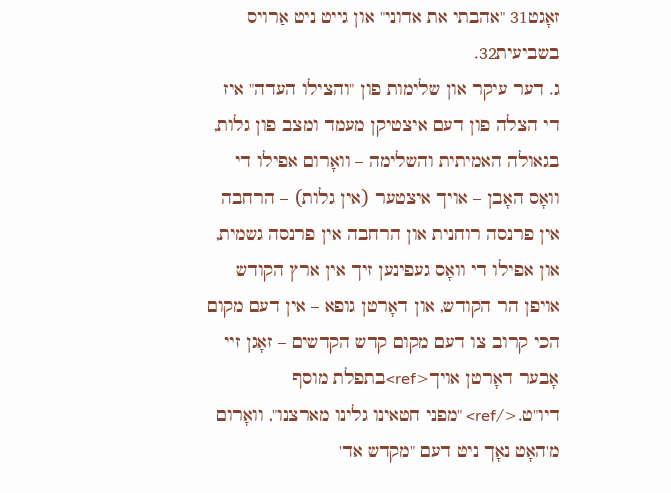זאָגט31 "אהבתי את אדוני" און גייט ניט אַרויס בשביעית32.
ג. דער עיקר און שלימות פון "והצילו העדה" איז די הצלה פון דעם איצטיקן מעמד ומצב פון גלות, בגאולה האמיתית והשלימה – וואָרום אפילו די וואָס האָבן – אויך איצטער (אין גלות) – הרחבה אין פרנסה רוחנית און הרחבה אין פרנסה גשמית, און אפילו די וואָס געפינען זיך אין ארץ הקודש אויפן הר הקודש, און דאָרטן גופא – אין דעם מקום הכי קרוב צו דעם מקום קדש הקדשים – זאָגן זיי אָבער דאָרטן אויך<ref>בתפלת מוסף דיו"ט.</ref> "מפני חטאינו גלינו מארצנו", וואָרום מ'האָט נאָך ניט דעם "מקדש אד'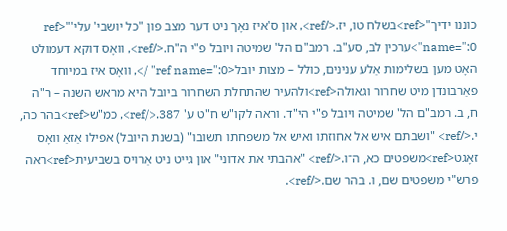כוננו ידיך"<ref>בשלח טו, יז.</ref>, און ס'איז נאָך ניט דער מצב פון "כל יושבי' עלי'"<ref name=":0">ערכין לב, סע"ב. רמב"ם הל' שמיטה ויובל פ"י ה"ח.</ref>, וואָס דוקא דעמולט האָט מען בשלימות אַלע ענינים, כולל – מצות יובל<ref name=":0" />, וואָס איז במיוחד פאַרבונדן מיט שחרור וגאולה<ref>ולהעיר שהתחלת השחרור ביובל היא מראש השנה – ר"ה ח, ב. רמב"ם הל' שמיטה ויובל פ"י הי"ד. וראה לקו"ש ח"ט ע' 387.</ref>, כמ"ש<ref>בהר כה, י.</ref> "ושבתם איש אל אחוזתו ואיש אל משפחתו תשובו" (בשנת היובל) אפילו אַזאַ וואָס זאָגט<ref>משפטים כא, ה־ו.</ref> "אהבתי את אדוני" און גייט ניט אַרויס בשביעית<ref>ראה פרש"י משפטים שם, ו. בהר שם.</ref>.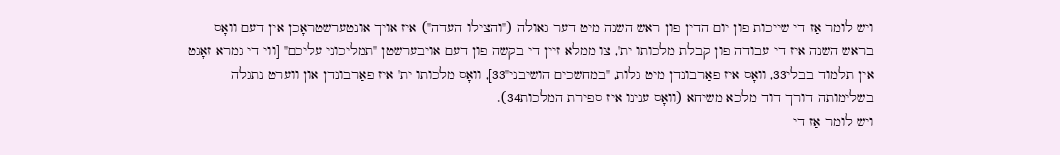ויש לומר אַז די שייכות פון יום הדין פון ראש השנה מיט דער גאולה ("והצילו העדה") איז אויך אונטערשטראָכן אין דעם וואָס בראש השנה איז די עבודה פון קבלת מלכותו ית', צו ממלא זיין די בקשה פון דעם אויבערשטן "תמליכוני עליכם" [ווי די גמרא זאָגט אין תלמוד בבלי33, וואָס איז פאַרבונדן מיט גלות, "במחשכים הושיבני"33], וואָס מלכותו ית' איז פאַרבונדן און ווערט נתגלה בשלימותה דורך דוד מלכא משיחא (וואָס ענינו איז ספירת המלכות34).
ויש לומר אַז די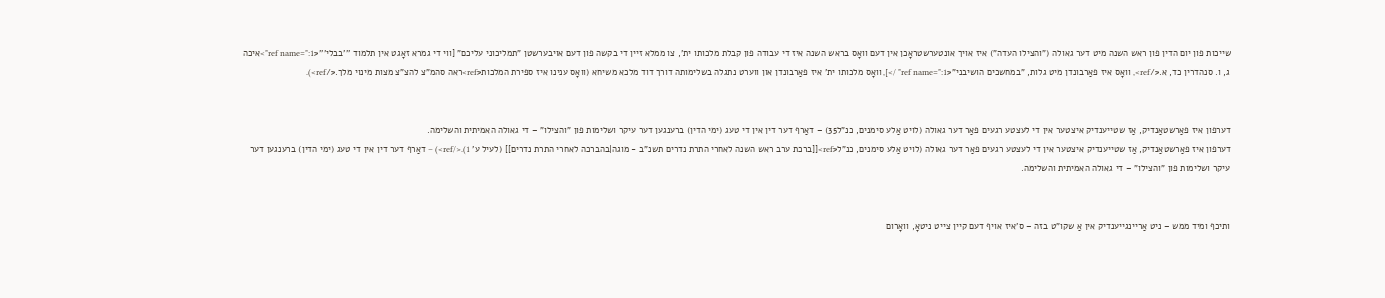שייכות פון יום הדין פון ראש השנה מיט דער גאולה ("והצילו העדה") איז אויך אונטערשטראָכן אין דעם וואָס בראש השנה איז די עבודה פון קבלת מלכותו ית', צו ממלא זיין די בקשה פון דעם אויבערשטן "תמליכוני עליכם" [ווי די גמרא זאָגט אין תלמוד '''בבלי'''<ref name=":1">איכה ג, ו. סנהדרין כד, א.</ref>, וואָס איז פאַרבונדן מיט גלות, "במחשכים הושיבני"<ref name=":1" />], וואָס מלכותו ית' איז פאַרבונדן און ווערט נתגלה בשלימותה דורך דוד מלכא משיחא (וואָס ענינו איז ספירת המלכות<ref>ראה סהמ"צ להצ"צ מצות מינוי מלך.</ref>).


דערפון איז פאַרשטאַנדיק, אַז שטייענדיק איצטער אין די לעצטע רגעים פאַר דער גאולה (לויט אַלע סימנים, כנ"ל35) – דאַרף דער דין אין די טעג (ימי הדין) ברענגען דער עיקר ושלימות פון "והצילו" – די גאולה האמיתית והשלימה.
דערפון איז פאַרשטאַנדיק, אַז שטייענדיק איצטער אין די לעצטע רגעים פאַר דער גאולה (לויט אַלע סימנים, כנ"ל<ref>[[ברכת ערב ראש השנה לאחרי התרת נדרים תשנ"ב - מוגה|בהברכה לאחרי התרת נדרים]] (לעיל ע' 1).</ref>) – דאַרף דער דין אין די טעג (ימי הדין) ברענגען דער עיקר ושלימות פון "והצילו" – די גאולה האמיתית והשלימה.


ותיכף ומיד ממש – ניט אַריינגייענדיק אין אַ שקו"ט בזה – ס'איז אויף דעם קיין צייט ניטאָ, וואָרום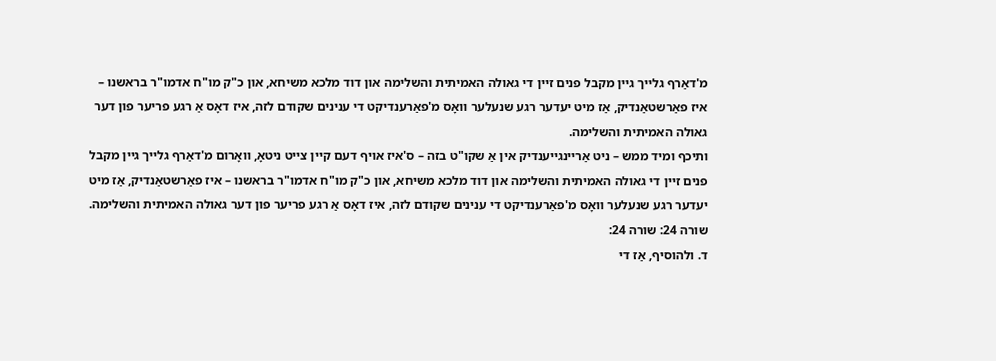מ'דאַרף גלייך גיין מקבל פנים זיין די גאולה האמיתית והשלימה און דוד מלכא משיחא, און כ"ק מו"ח אדמו"ר בראשנו – איז פאַרשטאַנדיק, אַז מיט יעדער רגע שנעלער וואָס מ'פאַרענדיקט די ענינים שקודם לזה, איז דאָס אַ רגע פריער פון דער גאולה האמיתית והשלימה.
ותיכף ומיד ממש – ניט אַריינגייענדיק אין אַ שקו"ט בזה – ס'איז אויף דעם קיין צייט ניטאָ, וואָרום מ'דאַרף גלייך גיין מקבל פנים זיין די גאולה האמיתית והשלימה און דוד מלכא משיחא, און כ"ק מו"ח אדמו"ר בראשנו – איז פאַרשטאַנדיק, אַז מיט יעדער רגע שנעלער וואָס מ'פאַרענדיקט די ענינים שקודם לזה, איז דאָס אַ רגע פריער פון דער גאולה האמיתית והשלימה.
שורה 24: שורה 24:
ד. ולהוסיף, אַז די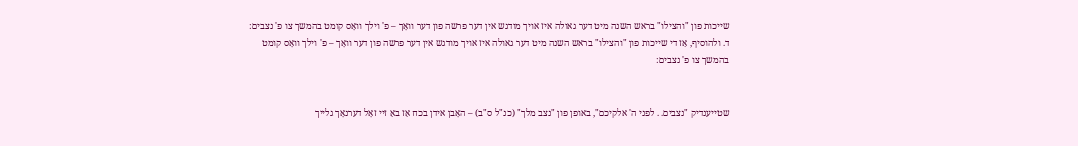שייכות פון "והצילו" בראש השנה מיט דער גאולה איז אויך מודגש אין דער פרשה פון דער וואָך – פ' וילך וואָס קומט בהמשך צו פ' נצבים:
ד. ולהוסיף, אַז די שייכות פון "והצילו" בראש השנה מיט דער גאולה איז אויך מודגש אין דער פרשה פון דער וואָך – פ' וילך וואָס קומט בהמשך צו פ' נצבים:


שטייענדיק "נצבים. . לפני ה' אלקיכם", באופן פון "נצב מלך" (כנ"ל ס"ב) – האָבן אידן בכח אַז באַ זיי זאָל דערנאָך גלייך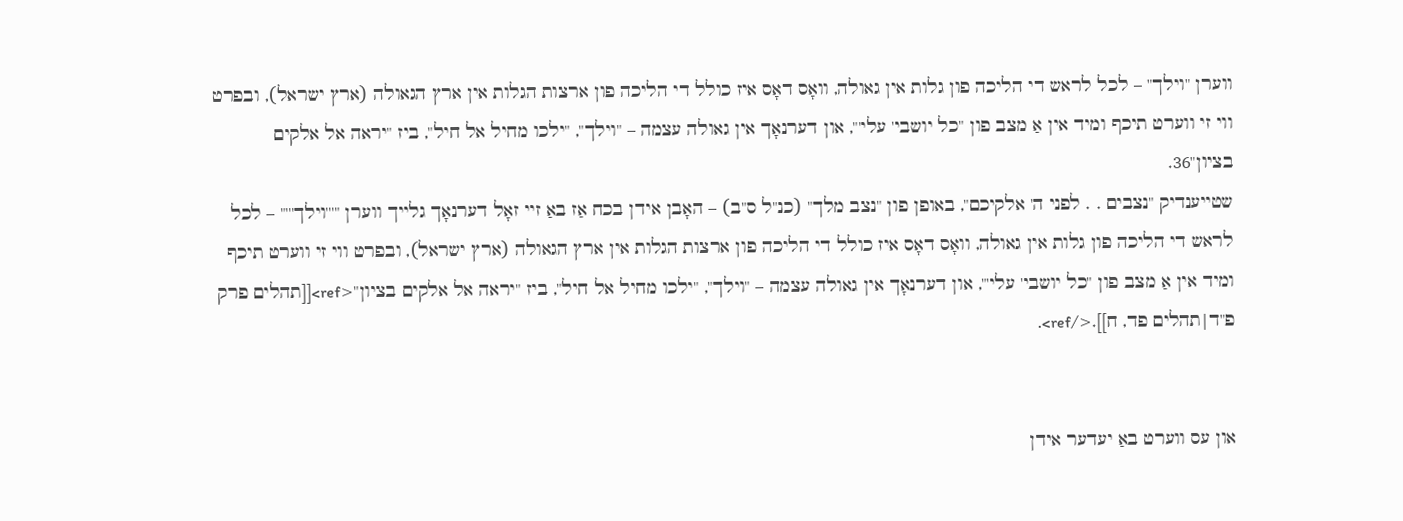ווערן "וילך" – לכל לראש די הליכה פון גלות אין גאולה, וואָס דאָס איז כולל די הליכה פון ארצות הגלות אין ארץ הגאולה (ארץ ישראל), ובפרט ווי זי ווערט תיכף ומיד אין אַ מצב פון "כל יושבי' עלי'", און דערנאָך אין גאולה עצמה – "וילך", "ילכו מחיל אל חיל", ביז "יראה אל אלקים בציון"36.
שטייענדיק "נצבים . . לפני ה' אלקיכם", באופן פון "נצב מלך" (כנ"ל ס"ב) – האָבן אידן בכח אַז באַ זיי זאָל דערנאָך גלייך ווערן "'''וילך'''" – לכל לראש די הליכה פון גלות אין גאולה, וואָס דאָס איז כולל די הליכה פון ארצות הגלות אין ארץ הגאולה (ארץ ישראל), ובפרט ווי זי ווערט תיכף ומיד אין אַ מצב פון "כל יושבי' עלי'", און דערנאָך אין גאולה עצמה – "וילך", "ילכו מחיל אל חיל", ביז "יראה אל אלקים בציון"<ref>[[תהלים פרק פ"ד|תהלים פד, ח]].</ref>.


און עס ווערט באַ יעדער אידן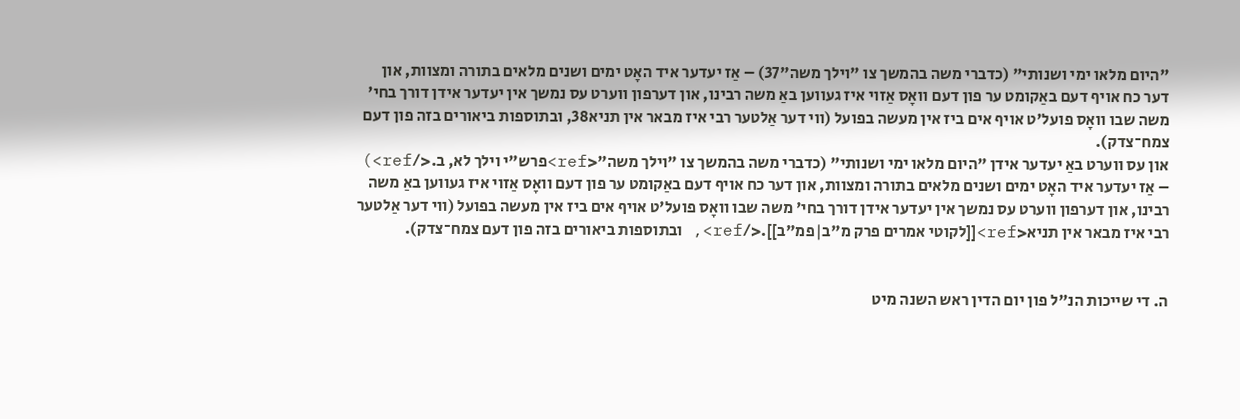"היום מלאו ימי ושנותי" (כדברי משה בהמשך צו "וילך משה"37) – אַז יעדער איד האָט ימים ושנים מלאים בתורה ומצוות, און דער כח אויף דעם באַקומט ער פון דעם וואָס אַזוי איז געווען באַ משה רבינו, און דערפון ווערט עס נמשך אין יעדער אידן דורך בחי' משה שבו וואָס פועל'ט אויף אים ביז אין מעשה בפועל (ווי דער אַלטער רבי איז מבאר אין תניא38, ובתוספות ביאורים בזה פון דעם צמח־צדק).
און עס ווערט באַ יעדער אידן "היום מלאו ימי ושנותי" (כדברי משה בהמשך צו "וילך משה"<ref>פרש"י וילך לא, ב.</ref>) – אַז יעדער איד האָט ימים ושנים מלאים בתורה ומצוות, און דער כח אויף דעם באַקומט ער פון דעם וואָס אַזוי איז געווען באַ משה רבינו, און דערפון ווערט עס נמשך אין יעדער אידן דורך בחי' משה שבו וואָס פועל'ט אויף אים ביז אין מעשה בפועל (ווי דער אַלטער רבי איז מבאר אין תניא<ref>[[לקוטי אמרים פרק מ"ב|פמ"ב]].</ref>, ובתוספות ביאורים בזה פון דעם צמח־צדק).


ה. די שייכות הנ"ל פון יום הדין ראש השנה מיט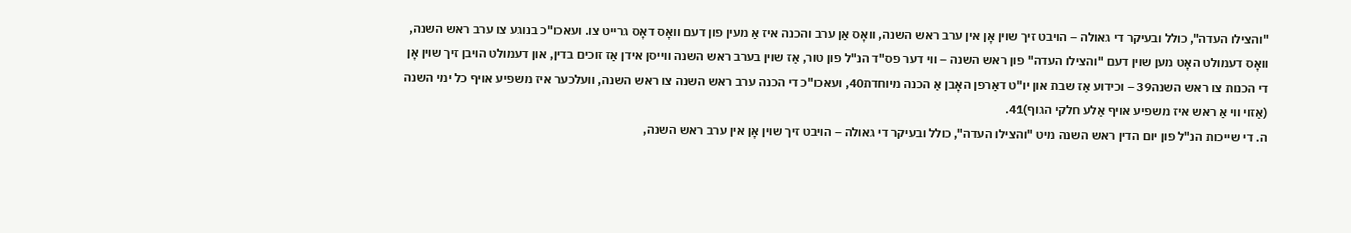"והצילו העדה", כולל ובעיקר די גאולה – הויבט זיך שוין אָן אין ערב ראש השנה, וואָס אַן ערב והכנה איז אַ מעין פון דעם וואָס דאָס גרייט צו. ועאכו"כ בנוגע צו ערב ראש השנה, וואָס דעמולט האָט מען שוין דעם "והצילו העדה" פון ראש השנה – ווי דער פס"ד הנ"ל פון טור, אַז שוין בערב ראש השנה ווייסן אידן אַז זוכים בדין, און דעמולט הויבן זיך שוין אָן די הכנות צו ראש השנה39 – וכידוע אַז שבת און יו"ט דאַרפן האָבן אַ הכנה מיוחדת40, ועאכו"כ די הכנה ערב ראש השנה צו ראש השנה, וועלכער איז משפיע אויף כל ימי השנה (אַזוי ווי אַ ראש איז משפיע אויף אַלע חלקי הגוף)41.
ה. די שייכות הנ"ל פון יום הדין ראש השנה מיט "והצילו העדה", כולל ובעיקר די גאולה – הויבט זיך שוין אָן אין ערב ראש השנה,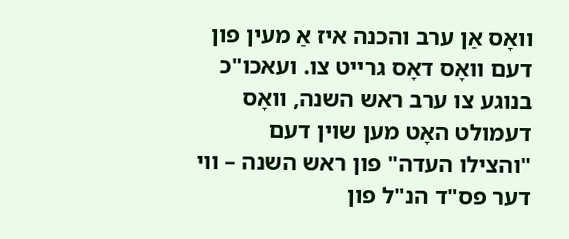וואָס אַן ערב והכנה איז אַ מעין פון דעם וואָס דאָס גרייט צו. ועאכו"כ בנוגע צו ערב ראש השנה, וואָס דעמולט האָט מען שוין דעם "והצילו העדה" פון ראש השנה – ווי דער פס"ד הנ"ל פון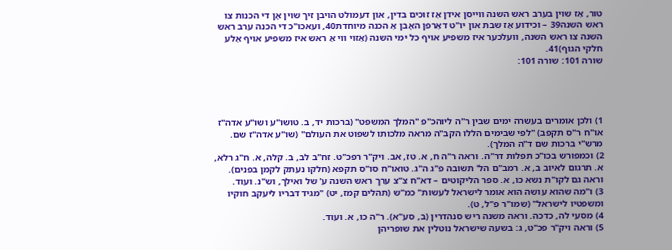טור, אַז שוין בערב ראש השנה ווייסן אידן אַז זוכים בדין, און דעמולט הויבן זיך שוין אָן די הכנות צו ראש השנה39 – וכידוע אַז שבת און יו"ט דאַרפן האָבן אַ הכנה מיוחדת40, ועאכו"כ די הכנה ערב ראש השנה צו ראש השנה, וועלכער איז משפיע אויף כל ימי השנה (אַזוי ווי אַ ראש איז משפיע אויף אַלע חלקי הגוף)41.
שורה 101: שורה 101:




1) ולכן אומרים בעשרה ימים שבין ר"ה ליוהכ"פ "המלך המשפט" (ברכות יד, ב. טושו"ע ושו"ע אדה"ז או"ח ר"ס תקפב) "לפי שבימים הללו הקב"ה מראה מלכותו לשפוט את העולם" (שו"ע אדה"ז שם. מרש"י ברכות שם ד"ה המלך).
2) וכמפורש בכו"כ תפלות דר"ה. וראה ר"ה ח, א. טז, אב. ויק"ר רפכ"ט. זח"ב לב, ב. קלה, א. ח"ג רלא, א. תרגום לאיוב ב, א. רמב"ם הל' תשובה פ"ג ה"ג. טואו"ח סו"ס תקפא (חלקו נעתק לקמן בפנים). וראה גם לקו"ת נשא כו, א. ספר הליקוטים – דא"ח צ"צ ערך ראש השנה ע' של ואילך, וש"נ. ועוד.
3) ו"מה שהוא עושה הוא אומר לישראל לעשות" כמ"ש (תהלים קמז, יט) "מגיד דבריו ליעקב חוקיו ומשפטיו לישראל" (שמו"ר פ"ל, ט).
4) מסעי לה, כדכה. וראה משנה ריש סנהדרין (ב, סע"א). ר"ה כו, א. ועוד.
5) וראה ויק"ר פכ"ט, ג: בשעה שישראל נוטלין את שופריהן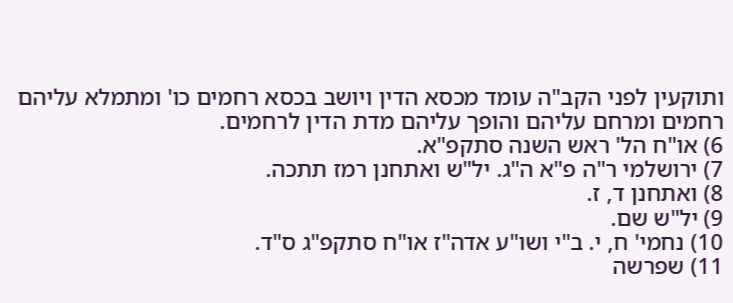ותוקעין לפני הקב"ה עומד מכסא הדין ויושב בכסא רחמים כו' ומתמלא עליהם רחמים ומרחם עליהם והופך עליהם מדת הדין לרחמים.
6) או"ח הל' ראש השנה סתקפ"א.
7) ירושלמי ר"ה פ"א ה"ג. יל"ש ואתחנן רמז תתכה.
8) ואתחנן ד, ז.
9) יל"ש שם.
10) נחמי' ח, י. ב"י ושו"ע אדה"ז או"ח סתקפ"ג ס"ד.
11) שפרשה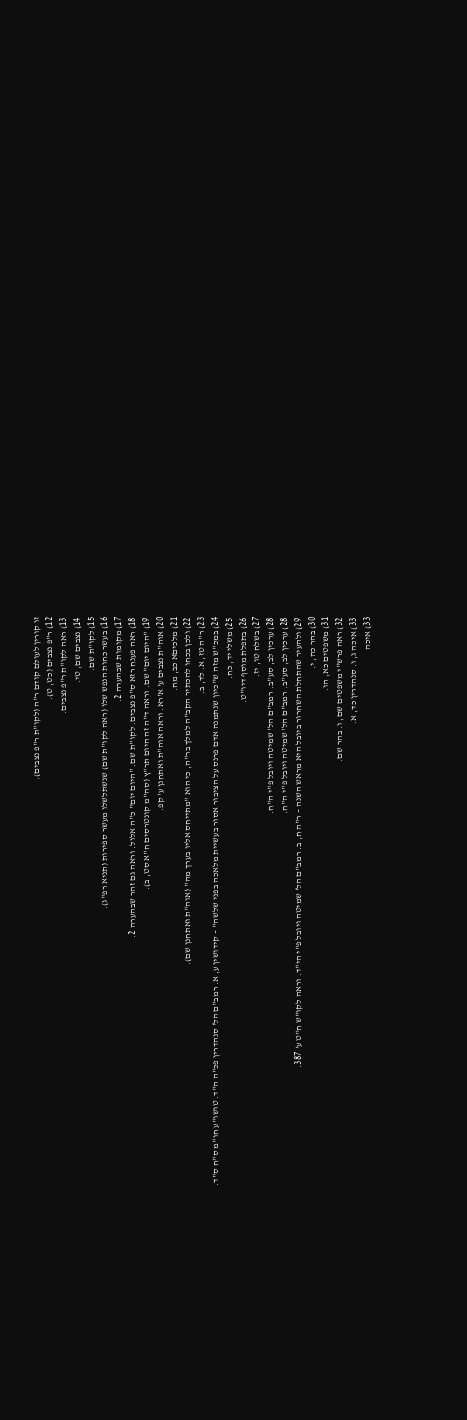זו קורין לעולם קודם ר"ה (לקו"ת ר"פ נצבים).
12) ר"פ נצבים (כט, ט).
13) ראה לקו"ת ר"פ נצבים.
14) נצבים שם, טי.
15) לקו"ת שם.
16) בעשר כחות הנפש שלו (ראה לקו"ת שם) שנשתלשלו מעשר ספירות (תניא רפ"ג).
17) מקומות שבהערה 2.
18) ראה פענח רזא ס"פ נצבים. לקו"ת שם. "היום יום" כ"ה אלול. וראה גם זהר שבהערה 2.
19) "היום יום" שם. וראה ד"ה זה היום תר"ץ (סה"מ קונטרסים ח"א סט, ב).
20) אוה"ת נצבים ע' א'רא. וראה אוה"ת ואתחנן ע' קפ.
21) מלכיםא כב, מח.
22) ולכן בכחו להכתיר הקב"ה למלך בר"ה, כי הוא "מתייחס אליו בערך מה" (אוה"ת ואתחנן שם).
23) ר"ה טז, א. לד, ב.
24) במכ"ש מזה ש"כיון שנתמנה אדם פרנס על הציבור אסור בעשיית מלאכה בפני שלשה" – קידושין ע, א. רמב"ם הל' סנהדרין פכ"ה ה"ד. טושו"ע חו"מ ס"ח ס"ד.
25) משלי יד, כח.
26) בתפלת מוסף דיו"ט.
27) בשלח טו, יז.
28) ערכין לב, סע"ב. רמב"ם הל' שמיטה ויובל פ"י ה"ח.
28) ערכין לב, סע"ב. רמב"ם הל' שמיטה ויובל פ"י ה"ח.
29) ולהעיר שהתחלת השחרור ביובל היא מראש השנה – ר"ה ח, ב. רמב"ם הל' שמיטה ויובל פ"י הי"ד. וראה לקו"ש ח"ט ע' 387.
30) בהר כה, י.
31) משפטים כא, הו.
32) ראה פרש"י משפטים שם, ו. בהר שם.
33) איכה ג, ו. סנהדרין כד, א.
33) איכה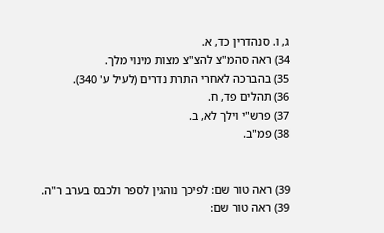ג, ו. סנהדרין כד, א.
34) ראה סהמ"צ להצ"צ מצות מינוי מלך.
35) בהברכה לאחרי התרת נדרים (לעיל ע' 340).
36) תהלים פד, ח.
37) פרש"י וילך לא, ב.
38) פמ"ב.


39) ראה טור שם: לפיכך נוהגין לספר ולכבס בערב ר"ה.
39) ראה טור שם: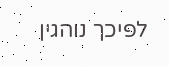לפיכך נוהגין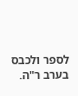לספר ולכבס בערב ר"ה.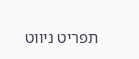תפריט ניווט